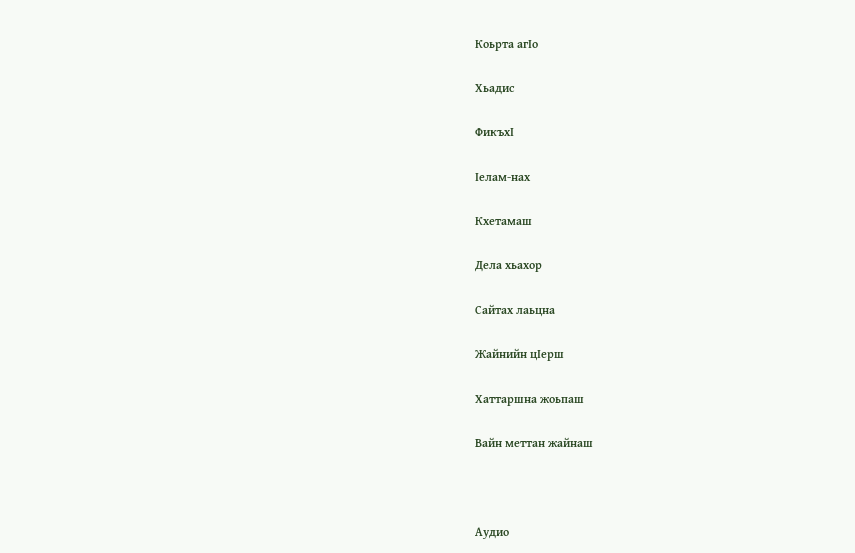Коьрта агIо

Хьадис

ФикъхI

Iелам-нах

Кхетамаш

Дела хьахор

Сайтах лаьцна

Жайнийн цIерш

Хаттаршна жоьпаш

Вайн меттан жайнаш



Аудио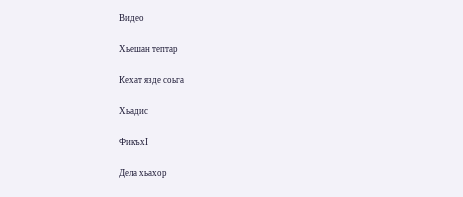Видео

Хьешан тептар

Кехат язде соьга

Хьадис

ФикъхI

Дела хьахор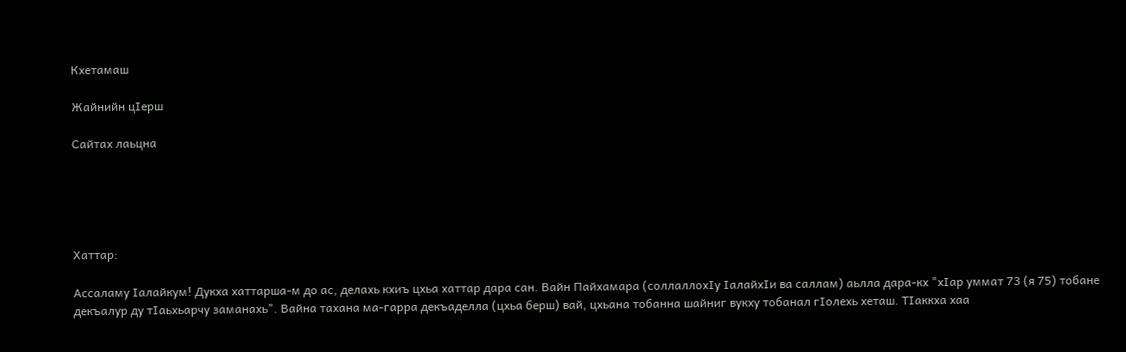Кхетамаш

Жайнийн цIерш

Сайтах лаьцна





Хаттар:

Ассаламу Iалайкум! Дукха хаттарша-м до ас, делахь кхиъ цхьа хаттар дара сан. Вайн Пайхамара (соллаллохIу IалайхIи ва саллам) аьлла дара-кх "хIар уммат 73 (я 75) тобане декъалур ду тIаьхьарчу заманахь". Вайна тахана ма-гарра декъаделла (цхьа берш) вай, цхьана тобанна шайниг вукху тобанал гIолехь хеташ. ТIаккха хаа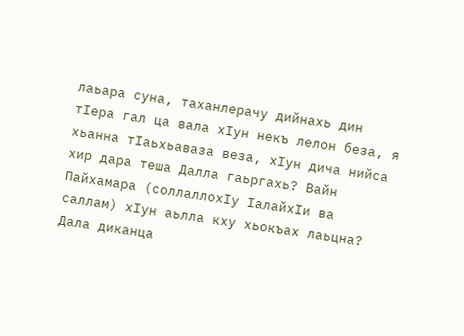лаьара суна, таханлерачу дийнахь дин тIера гал ца вала хIун некъ лелон беза, я хьанна тIаьхьаваза веза, хIун дича нийса хир дара теша Далла гаьргахь? Вайн Пайхамара (соллаллохIу IалайхIи ва саллам) хIун аьлла кху хьокъах лаьцна? Дала диканца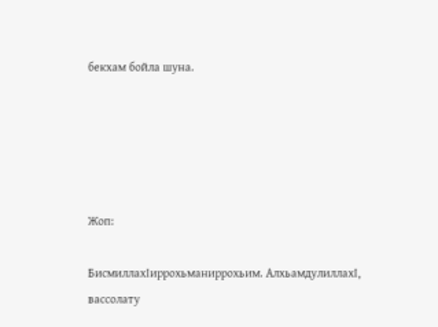бекхам бойла шуна.





Жоп:

БисмиллахIиррохьманиррохьим. АлхьамдулиллахI, вассолату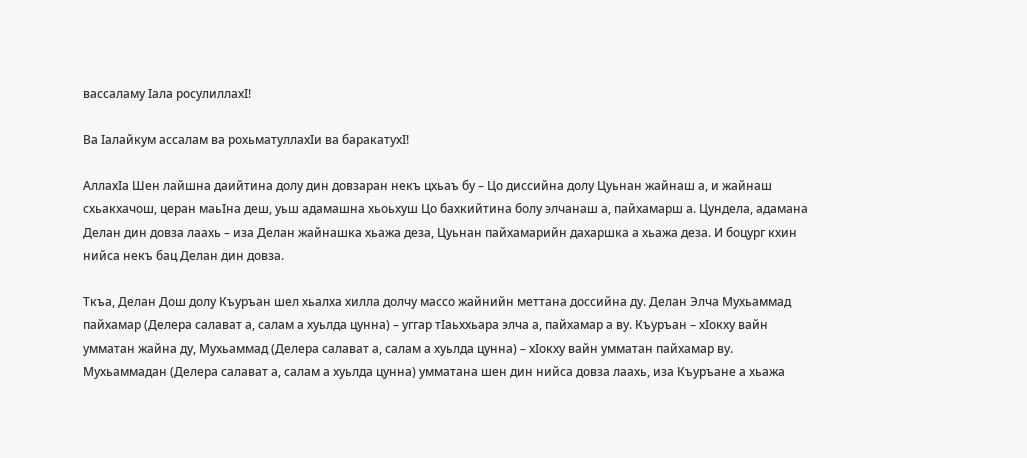вассаламу Iала росулиллахI!

Ва Iалайкум ассалам ва рохьматуллахIи ва баракатухI!

АллахIа Шен лайшна даийтина долу дин довзаран некъ цхьаъ бу – Цо диссийна долу Цуьнан жайнаш а, и жайнаш схьакхачош, церан маьIна деш, уьш адамашна хьоьхуш Цо бахкийтина болу элчанаш а, пайхамарш а. Цундела, адамана Делан дин довза лаахь – иза Делан жайнашка хьажа деза, Цуьнан пайхамарийн дахаршка а хьажа деза. И боцург кхин нийса некъ бац Делан дин довза.

Ткъа, Делан Дош долу Къуръан шел хьалха хилла долчу массо жайнийн меттана доссийна ду. Делан Элча Мухьаммад пайхамар (Делера салават а, салам а хуьлда цунна) – уггар тIаьххьара элча а, пайхамар а ву. Къуръан – хIокху вайн умматан жайна ду, Мухьаммад (Делера салават а, салам а хуьлда цунна) – хIокху вайн умматан пайхамар ву. Мухьаммадан (Делера салават а, салам а хуьлда цунна) умматана шен дин нийса довза лаахь, иза Къуръане а хьажа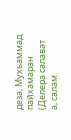деза, Мухьаммад пайхамаран (Делера салават а, салам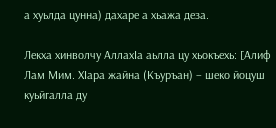а хуьлда цунна) дахаре а хьажа деза.

Лекха хинволчу АллахIа аьлла цу хьокъехь: [Алиф Лам Мим. ХIара жайна (Къуръан) – шеко йоцуш куьйгалла ду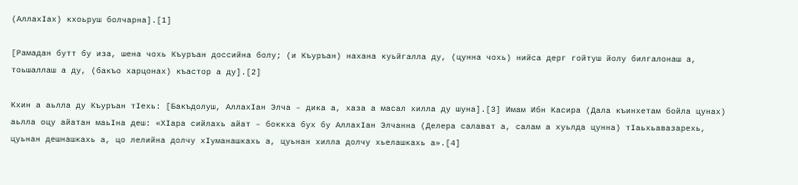(АллахIах) кхоьруш болчарна].[1]

[Рамадан бутт бу иза, шена чохь Къуръан доссийна болу; (и Къуръан) нахана куьйгалла ду, (цунна чохь) нийса дерг гойтуш йолу билгалонаш а, тоьшаллаш а ду, (бакъо харцонах) къастор а ду].[2]

Кхин а аьлла ду Къуръан тIехь: [Бакъдолуш, АллахIан Элча – дика а, хаза а масал хилла ду шуна].[3] Имам Ибн Касира (Дала къинхетам бойла цунах) аьлла оцу айатан маьIна деш: «ХIара сийлахь айат – боккха бух бу АллахIан Элчанна (Делера салават а, салам а хуьлда цунна) тIаьхьавазарехь, цуьнан дешнашкахь а, цо лелийна долчу хIуманашкахь а, цуьнан хилла долчу хьелашкахь а».[4]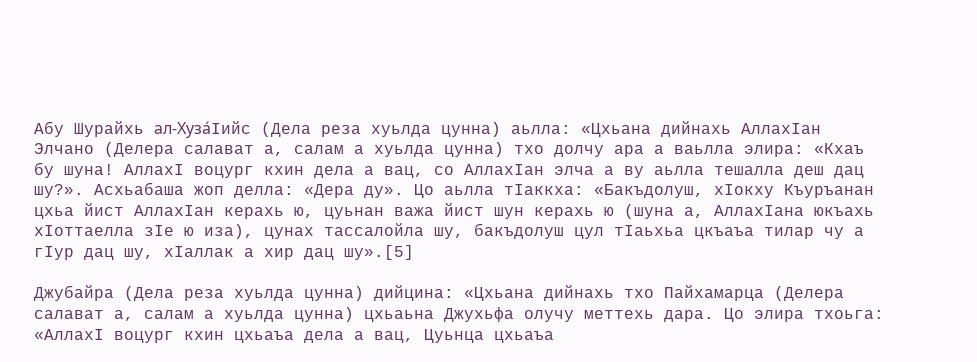Абу Шурайхь ал-Хуза́Iийс (Дела реза хуьлда цунна) аьлла: «Цхьана дийнахь АллахIан Элчано (Делера салават а, салам а хуьлда цунна) тхо долчу ара а ваьлла элира: «Кхаъ бу шуна! АллахI воцург кхин дела а вац, со АллахIан элча а ву аьлла тешалла деш дац шу?». Асхьабаша жоп делла: «Дера ду». Цо аьлла тIаккха: «Бакъдолуш, хIокху Къуръанан цхьа йист АллахIан керахь ю, цуьнан важа йист шун керахь ю (шуна а, АллахIана юкъахь хIоттаелла зIе ю иза), цунах тассалойла шу, бакъдолуш цул тIаьхьа цкъаъа тилар чу а гIур дац шу, хIаллак а хир дац шу».[5]

Джубайра (Дела реза хуьлда цунна) дийцина: «Цхьана дийнахь тхо Пайхамарца (Делера салават а, салам а хуьлда цунна) цхьаьна Джухьфа олучу меттехь дара. Цо элира тхоьга: «АллахI воцург кхин цхьаъа дела а вац, Цуьнца цхьаъа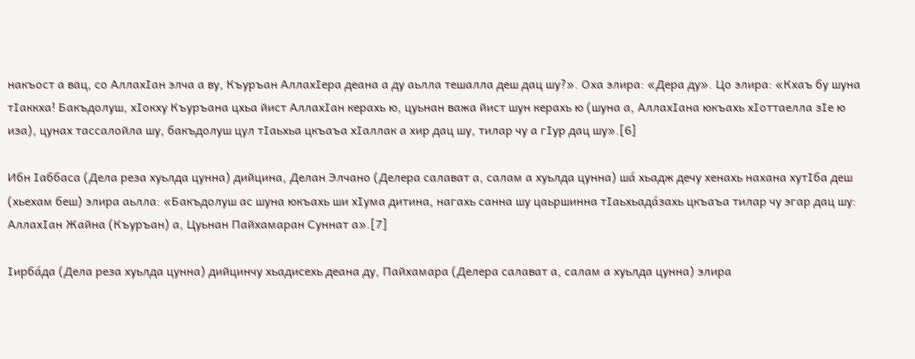накъост а вац, со АллахIан элча а ву, Къуръан АллахIера деана а ду аьлла тешалла деш дац шу?». Оха элира: «Дера ду». Цо элира: «Кхаъ бу шуна тIаккха! Бакъдолуш, хIокху Къуръана цхьа йист АллахIан керахь ю, цуьнан важа йист шун керахь ю (шуна а, АллахIана юкъахь хIоттаелла зIе ю иза), цунах тассалойла шу, бакъдолуш цул тIаьхьа цкъаъа хIаллак а хир дац шу, тилар чу а гIур дац шу».[6]

Ибн Iаббаса (Дела реза хуьлда цунна) дийцина, Делан Элчано (Делера салават а, салам а хуьлда цунна) ша́ хьадж дечу хенахь нахана хутIба деш (хьехам беш) элира аьлла: «Бакъдолуш ас шуна юкъахь ши хIума дитина, нагахь санна шу цаьршинна тIаьхьада́захь цкъаъа тилар чу эгар дац шу: АллахIан Жайна (Къуръан) а, Цуьнан Пайхамаран Суннат а».[7]

Iирба́да (Дела реза хуьлда цунна) дийцинчу хьадисехь деана ду, Пайхамара (Делера салават а, салам а хуьлда цунна) элира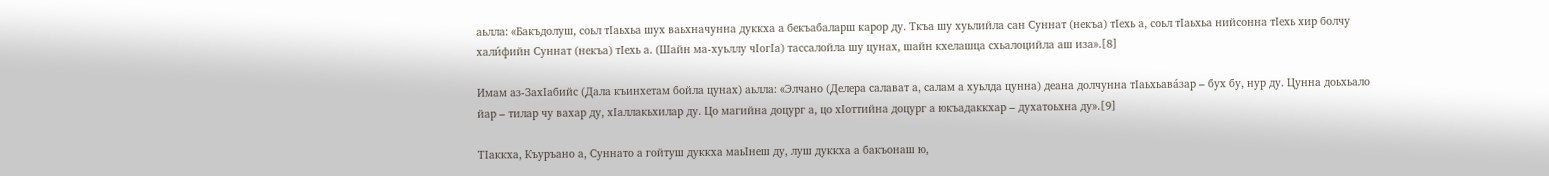аьлла: «Бакъдолуш, соьл тIаьхьа шух ваьхначунна дуккха а бекъабаларш карор ду. Ткъа шу хуьлийла сан Суннат (некъа) тIехь а, соьл тIаьхьа нийсонна тIехь хир болчу хали́фийн Суннат (некъа) тIехь а. (Шайн ма-хуьллу чIогIа) тассалойла шу цунах, шайн кхелашца схьалоцийла аш иза».[8]

Имам аз-ЗахIабийс (Дала къинхетам бойла цунах) аьлла: «Элчано (Делера салават а, салам а хуьлда цунна) деана долчунна тIаьхьава́зар – бух бу, нур ду. Цунна доьхьало йар – тилар чу вахар ду, хIаллакьхилар ду. Цо магийна доцург а, цо хIоттийна доцург а юкъадаккхар – духатоьхна ду».[9]

ТIаккха, Къуръано а, Суннато а гойтуш дуккха маьIнеш ду, луш дуккха а бакъонаш ю,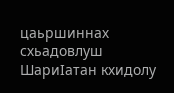цаьршиннах схьадовлуш ШариIатан кхидолу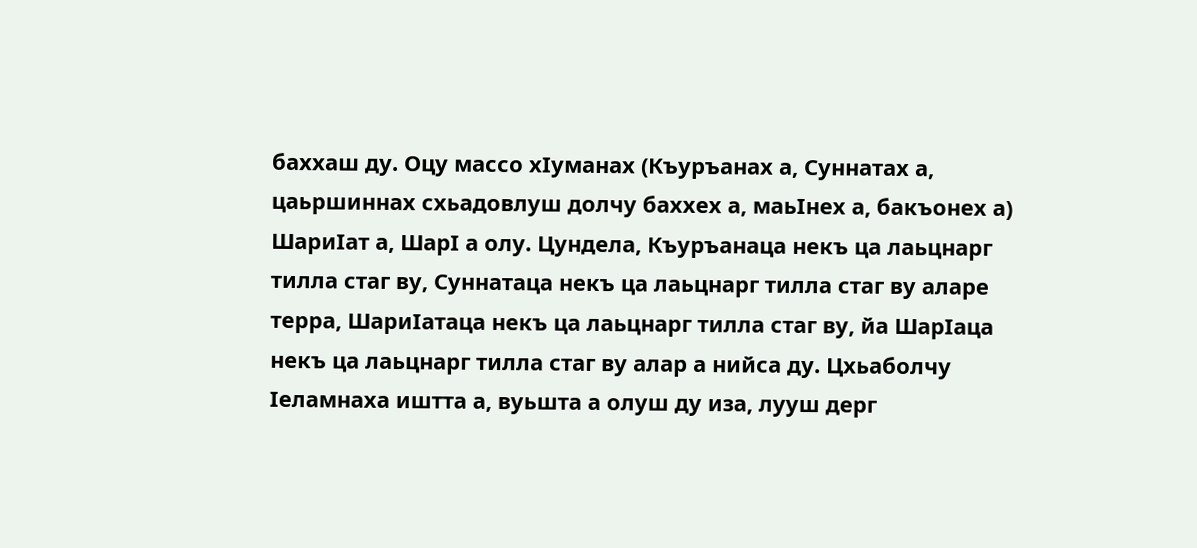баххаш ду. Оцу массо хIуманах (Къуръанах а, Суннатах а, цаьршиннах схьадовлуш долчу баххех а, маьIнех а, бакъонех а) ШариIат а, ШарI а олу. Цундела, Къуръанаца некъ ца лаьцнарг тилла стаг ву, Суннатаца некъ ца лаьцнарг тилла стаг ву аларе терра, ШариIатаца некъ ца лаьцнарг тилла стаг ву, йа ШарIаца некъ ца лаьцнарг тилла стаг ву алар а нийса ду. Цхьаболчу Iеламнаха иштта а, вуьшта а олуш ду иза, лууш дерг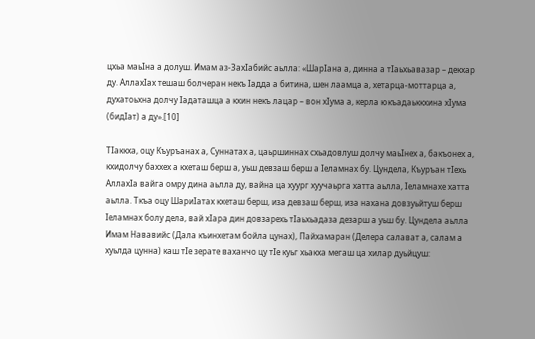цхьа маьIна а долуш. Имам аз-ЗахIабийс аьлла: «ШарIана а, динна а тIаьхьавазар – декхар ду. АллахIах тешаш болчеран некъ Iадда а битина, шен лаамца а, хетарца-моттарца а, духатоьхна долчу Iадаташца а кхин некъ лацар – вон хIума а, керла юкъадаьккхина хIума (бидIат) а ду».[10]

ТIаккха, оцу Къуръанах а, Суннатах а, цаьршиннах схьадовлуш долчу маьIнех а, бакъонех а, кхидолчу баххех а кхеташ берш а, уьш девзаш берш а Iеламнах бу. Цундела, Къуръан тIехь АллахIа вайга омру дина аьлла ду, вайна ца хуург хуучаьрга хатта аьлла, Iеламнахе хатта аьлла. Ткъа оцу ШариIатах кхеташ берш, иза девзаш берш, иза нахана довзуьйтуш берш Iеламнах болу дела, вай хIара дин довзарехь тIаьхьадаза дезарш а уьш бу. Цундела аьлла Имам Нававийс (Дала къинхетам бойла цунах), Пайхамаран (Делера салават а, салам а хуьлда цунна) каш тIе зерате ваханчо цу тIе куьг хьакха мегаш ца хилар дуьйцуш: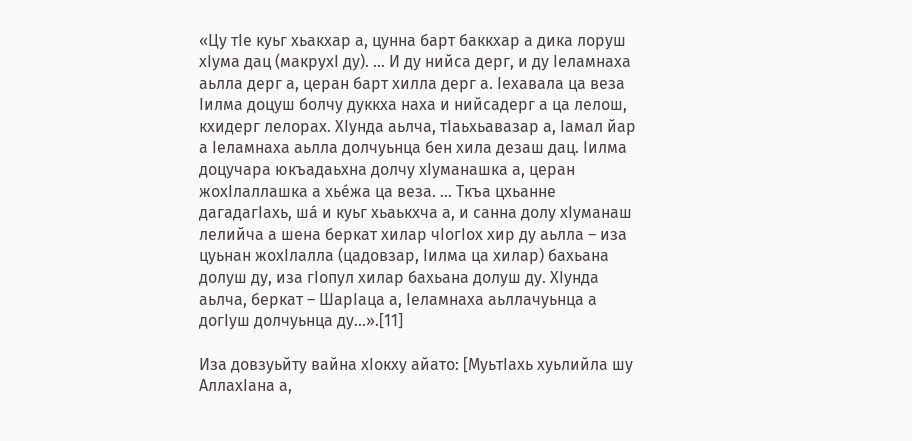«Цу тIе куьг хьакхар а, цунна барт баккхар а дика лоруш хIума дац (макрухI ду). … И ду нийса дерг, и ду Iеламнаха аьлла дерг а, церан барт хилла дерг а. Iехавала ца веза Iилма доцуш болчу дуккха наха и нийсадерг а ца лелош, кхидерг лелорах. ХIунда аьлча, тIаьхьавазар а, Iамал йар а Iеламнаха аьлла долчуьнца бен хила дезаш дац. Iилма доцучара юкъадаьхна долчу хIуманашка а, церан жохIлаллашка а хье́жа ца веза. … Ткъа цхьанне дагадагIахь, ша́ и куьг хьаькхча а, и санна долу хIуманаш лелийча а шена беркат хилар чIогIох хир ду аьлла – иза цуьнан жохIлалла (цадовзар, Iилма ца хилар) бахьана долуш ду, иза гIопул хилар бахьана долуш ду. ХIунда аьлча, беркат – ШарIаца а, Iеламнаха аьллачуьнца а догIуш долчуьнца ду…».[11]

Иза довзуьйту вайна хIокху айато: [МуьтIахь хуьлийла шу АллахIана а,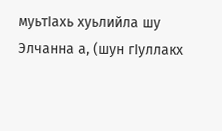муьтIахь хуьлийла шу Элчанна а, (шун гIуллакх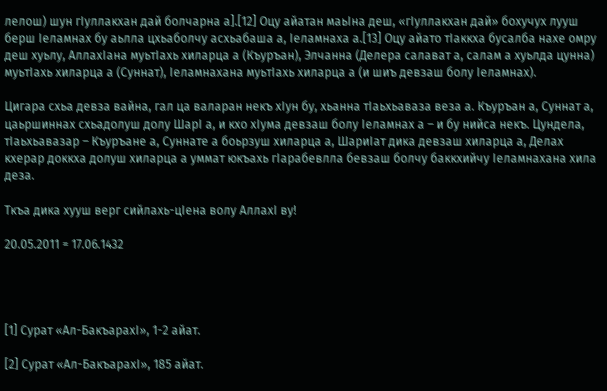лелош) шун гIуллакхан дай болчарна а].[12] Оцу айатан маьIна деш, «гIуллакхан дай» бохучух лууш берш Iеламнах бу аьлла цхьаболчу асхьабаша а, Iеламнаха а.[13] Оцу айато тIаккха бусалба нахе омру деш хуьлу, АллахIана муьтIахь хиларца а (Къуръан), Элчанна (Делера салават а, салам а хуьлда цунна) муьтIахь хиларца а (Суннат), Iеламнахана муьтIахь хиларца а (и шиъ девзаш болу Iеламнах).

Цигара схьа девза вайна, гал ца валаран некъ хIун бу, хьанна тIаьхьаваза веза а. Къуръан а, Суннат а, цаьршиннах схьадолуш долу ШарI а, и кхо хIума девзаш болу Iеламнах а – и бу нийса некъ. Цундела, тIаьхьавазар – Къуръане а, Суннате а боьрзуш хиларца а, ШариIат дика девзаш хиларца а, Делах кхерар доккха долуш хиларца а уммат юкъахь гIарабевлла бевзаш болчу баккхийчу Iеламнахана хила деза.

Ткъа дика хууш верг сийлахь-цIена волу АллахI ву!

20.05.2011 = 17.06.1432




[1] Сурат «Ал-БакъарахI», 1-2 айат.

[2] Сурат «Ал-БакъарахI», 185 айат.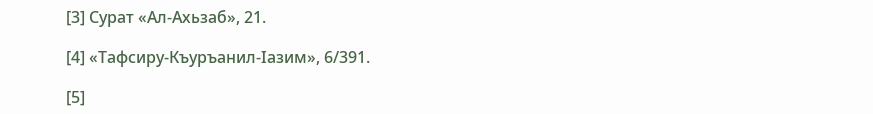[3] Сурат «Ал-Ахьзаб», 21.

[4] «Тафсиру-Къуръанил-Iазим», 6/391.

[5]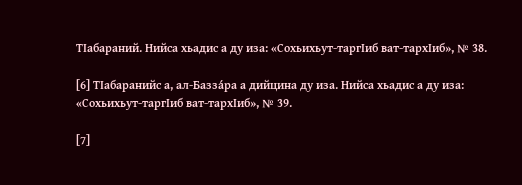ТIабараний. Нийса хьадис а ду иза: «Сохьихьут-таргIиб ват-тархIиб», № 38.

[6] ТIабаранийс а, ал-Базза́ра а дийцина ду иза. Нийса хьадис а ду иза: «Сохьихьут-таргIиб ват-тархIиб», № 39.

[7]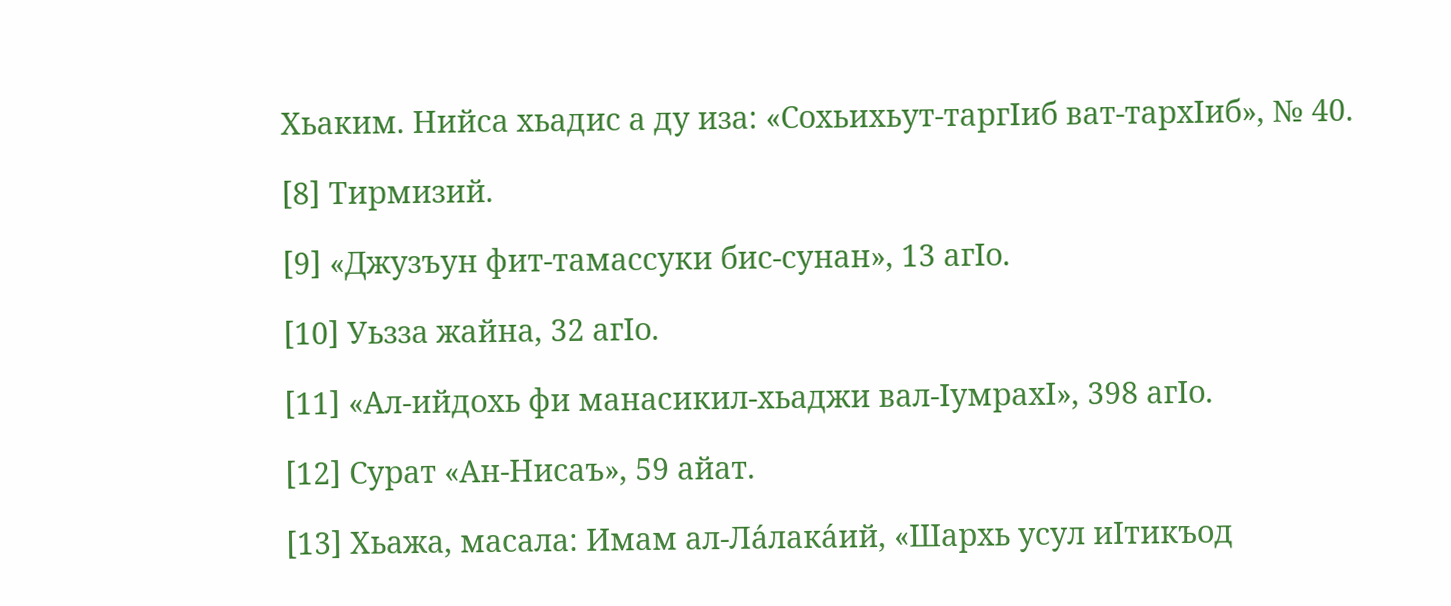Хьаким. Нийса хьадис а ду иза: «Сохьихьут-таргIиб ват-тархIиб», № 40.

[8] Тирмизий.

[9] «Джузъун фит-тамассуки бис-сунан», 13 агIо.

[10] Уьзза жайна, 32 агIо.

[11] «Ал-ийдохь фи манасикил-хьаджи вал-IумрахI», 398 агIо.

[12] Сурат «Ан-Нисаъ», 59 айат.

[13] Хьажа, масала: Имам ал-Ла́лака́ий, «Шархь усул иIтикъод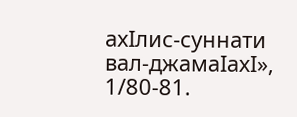ахIлис-суннати вал-джамаIахI», 1/80-81.